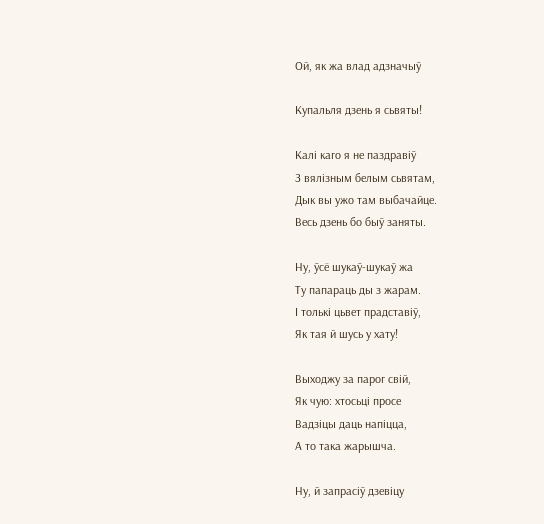Ой, як жа влад адзначыў

Купальля дзень я сьвяты!

Калі каго я не паздравіў
З вялізным белым сьвятам,
Дык вы ужо там выбачайце.
Весь дзень бо быў заняты.

Ну, ўсё шукаў-шукаў жа
Ту папараць ды з жарам.
І толькі цьвет прадставіў,
Як тая й шусь у хату!

Выходжу за парог свій,
Як чую: хтосьці просе
Вадзіцы даць напіцца,
А то така жарышча.

Ну, й запрасіў дзевіцу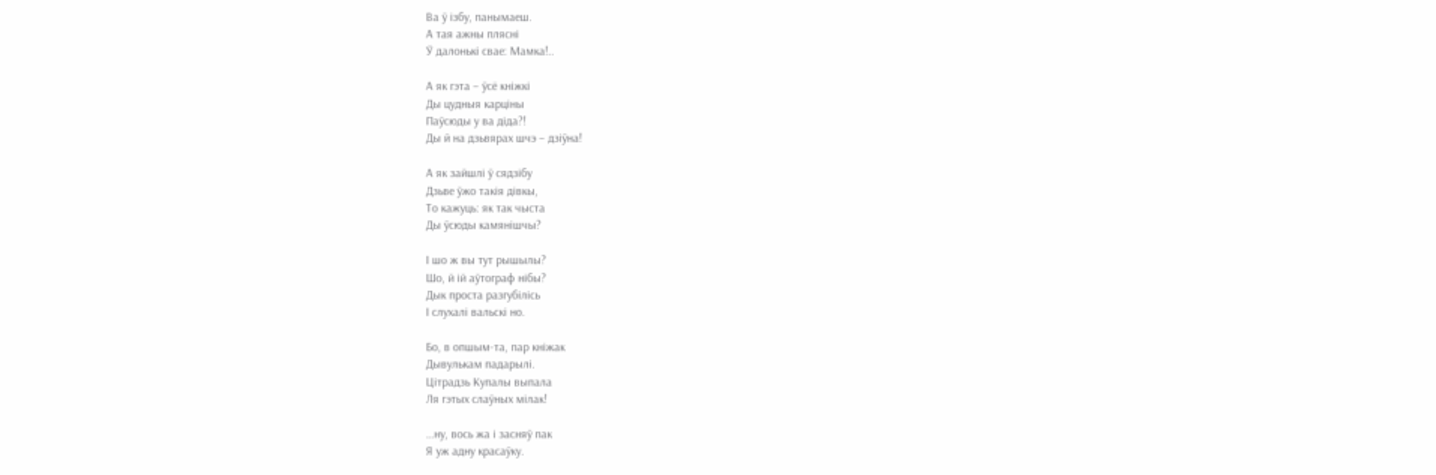Ва ў ізбу, панымаеш.
А тая ажны плясні
Ў далонькі свае: Мамка!..

А як гэта – ўсё кніжкі
Ды цудныя карціны
Паўсюды у ва діда?!
Ды й на дзьвярах шчэ – дзіўна!

А як зайшлі ў сядзібу
Дзьве ўжо такія дівкы,
То кажуць: як так чыста
Ды ўсюды камянішчы?

І шо ж вы тут рышылы?
Шо, й ій аўтограф нібы?
Дык проста разгубілісь
І слухалі вальскі но.

Бо, в опшым-та, пар кніжак
Дывулькам падарылі.
Цітрадзь Купалы выпала
Ля гэтых слаўных мілак!

…ну, вось жа і засняў пак
Я уж адну красаўку.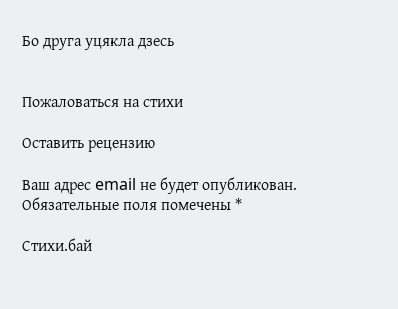Бо друга уцякла дзесь


Пожаловаться на стихи

Оставить рецензию

Ваш адрес email не будет опубликован. Обязательные поля помечены *

Стихи.бай